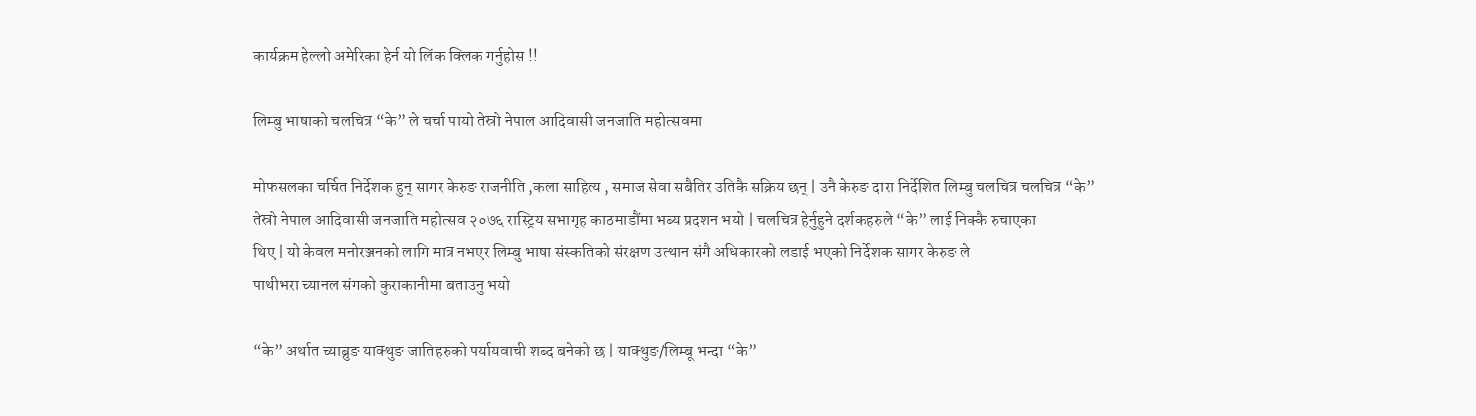कार्यक्रम हेल्लो अमेरिका हेर्न यो लिंक क्लिक गर्नुहोस !!

लिम्बु भाषाको चलचित्र “के” ले चर्चा पायो तेस्रो नेपाल आदिवासी जनजाति महोत्सवमा

मोफसलका चर्चित निर्देशक हुन् सागर केरुङ राजनीति ,कला साहित्य , समाज सेवा सबैतिर उतिकै सक्रिय छन् | उनै केरुङ दारा निर्देशित लिम्बु चलचित्र चलचित्र “के”
तेस्रो नेपाल आदिवासी जनजाति महोत्सव २०७६ रास्ट्रिय सभागृह काठमाडौंमा भब्य प्रदशन भयो | चलचित्र हेर्नुहुने दर्शकहरुले “के” लाई निक्कै रुचाएका
थिए | यो केवल मनोरञ्जनको लागि मात्र नभएर लिम्बु भाषा संस्कतिको संरक्षण उत्थान संगै अधिकारको लडाई भएको निर्देशक सागर केरुङ ले
पाथीभरा च्यानल संगको कुराकानीमा बताउनु भयो

“के” अर्थात च्याब्रुङ याक्थुङ जातिहरुको पर्यायवाची शब्द बनेको छ | याक्थुङ/लिम्बू भन्दा “के”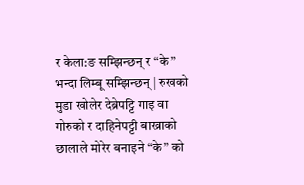र केला:ङ सम्झिन्छन् र “के” भन्दा लिम्बू सम्झिन्छन् | रुखको मुडा खोलेर देब्रेपट्टि गाइ वा गोरुको र दाहिनेपट्टी बाख्राको छालाले मोरेर बनाइने “के” को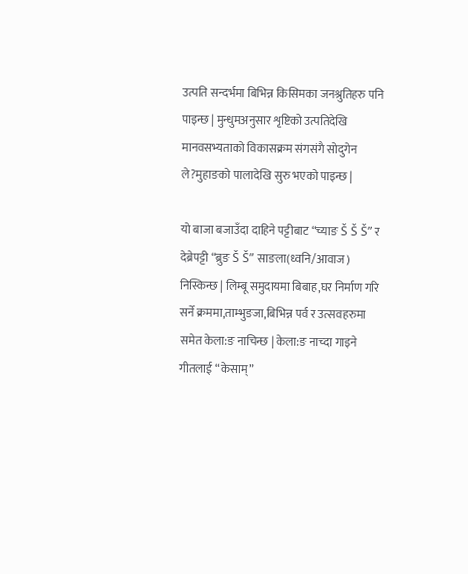उत्पति सन्दर्भमा बिभिन्न किसिमका जनश्रुतिहरु पनि पाइन्छ | मुन्धुमअनुसार शृष्टिको उत्पतिदेखि मानवसभ्यताको विकासक्रम संगसंगै सोदुगेन ले?मुहाङको पालादेखि सुरु भएको पाइन्छ |

यो बाजा बजाउँदा दाहिने पट्टीबाट “च्याङ Š Š Š” र देब्रेपट्टी “ब्रुङ Š Š” साङला(ध्वनि/आवाज) निस्किन्छ | लिम्बू समुदायमा बिबाह,घर निर्माण गरि सर्ने क्रममा,ताम्भुङजा,बिभिन्न पर्व र उत्सवहरुमा समेत केला:ङ नाचिन्छ | केला:ङ नाच्दा गाइने गीतलाई “केसाम्”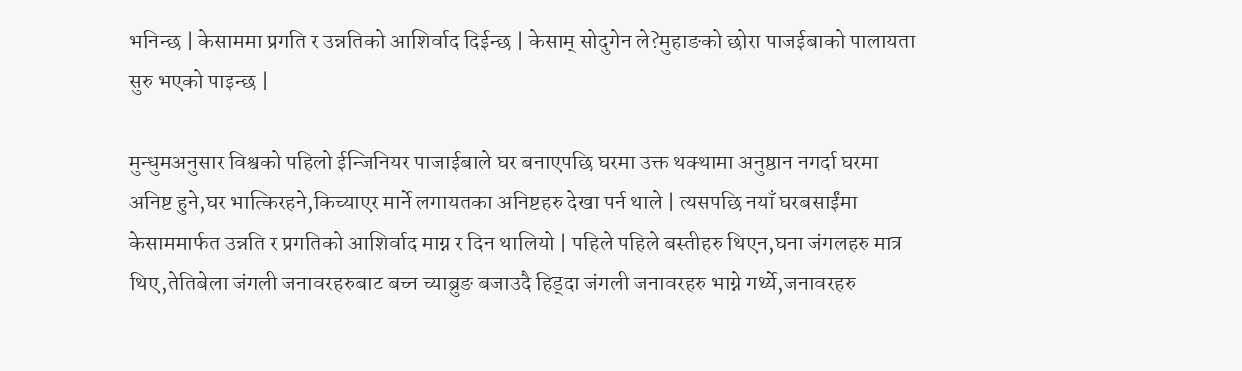भनिन्छ | केसाममा प्रगति र उन्नतिको आशिर्वाद दिईन्छ | केसाम् सोदुगेन ले?मुहाङको छोरा पाजईबाको पालायता सुरु भएको पाइन्छ |

मुन्धुमअनुसार विश्वको पहिलो ईन्जिनियर पाजाईबाले घर बनाएपछि घरमा उक्त थक्थामा अनुष्ठान नगर्दा घरमा अनिष्ट हुने,घर भात्किरहने,किच्याएर मार्ने लगायतका अनिष्टहरु देखा पर्न थाले | त्यसपछि नयाँ घरबसाईंमा केसाममार्फत उन्नति र प्रगतिको आशिर्वाद माग्न र दिन थालियो | पहिले पहिले बस्तीहरु थिएन,घना जंगलहरु मात्र थिए,तेतिबेला जंगली जनावरहरुबाट बच्न च्याब्रुङ बजाउदै हिड्दा जंगली जनावरहरु भाग्ने गर्थ्ये,जनावरहरु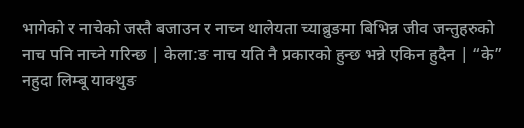भागेको र नाचेको जस्तै बजाउन र नाच्न थालेयता च्याब्रुङमा बिभिन्न जीव जन्तुहरुको नाच पनि नाच्ने गरिन्छ | केला:ङ नाच यति नै प्रकारको हुन्छ भन्ने एकिन हुदैन | “के” नहुदा लिम्बू याक्थुङ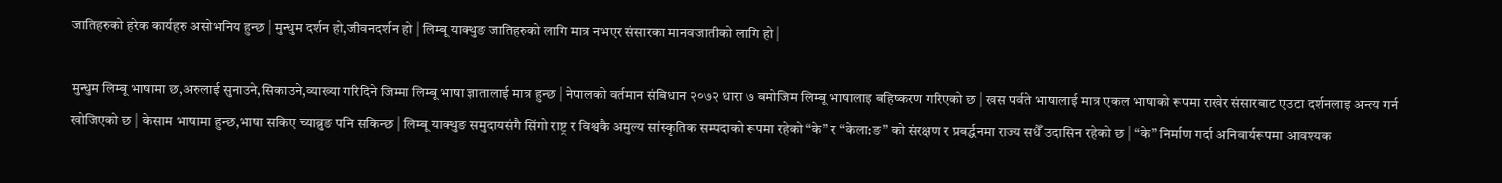जातिहरुको हरेक कार्यहरु असोभनिय हुन्छ | मुन्धुम दर्शन हो,जीवनदर्शन हो | लिम्बू याक्थुङ जातिहरुको लागि मात्र नभएर संसारका मानवजातीको लागि हो |

मुन्धुम लिम्बू भाषामा छ,अरुलाई सुनाउने,सिकाउने,व्याख्या गरिदिने जिम्मा लिम्बू भाषा ज्ञातालाई मात्र हुन्छ | नेपालको वर्तमान संबिधान २०७२ धारा ७ बमोजिम लिम्बू भाषालाइ बहिष्करण गरिएको छ | खस पर्वते भाषालाई मात्र एकल भाषाको रूपमा राखेर संसारबाट एउटा दर्शनलाइ अन्त्य गर्न खोजिएको छ | केसाम भाषामा हुन्छ,भाषा सकिए च्याब्रुङ पनि सकिन्छ | लिम्बू याक्थुङ समुदायसंगै सिंगो राष्ट्र र विश्वकै अमुल्य सांस्कृतिक सम्पदाको रूपमा रहेको “के” र “केला:ङ” को संरक्षण र प्रबर्द्धनमा राज्य सधैँ उदासिन रहेको छ | “के” निर्माण गर्दा अनिवार्यरूपमा आवश्यक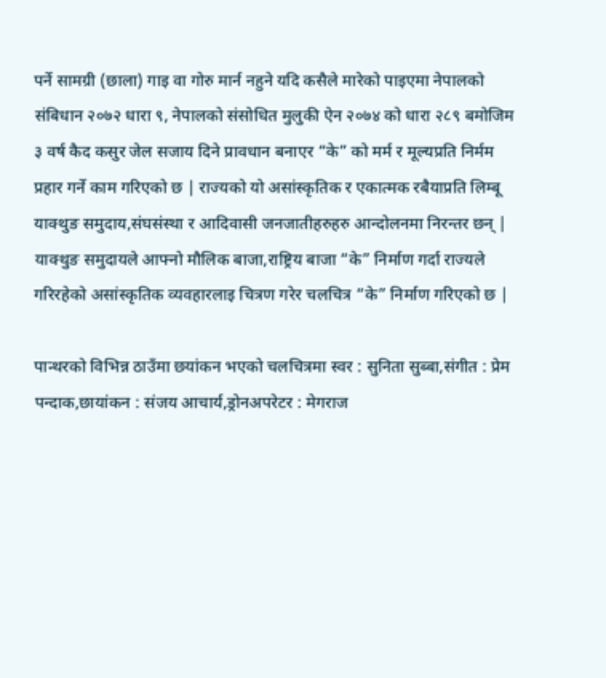पर्ने सामग्री (छाला) गाइ वा गोरु मार्न नहुने यदि कसैले मारेको पाइएमा नेपालको संबिधान २०७२ धारा ९, नेपालको संसोधित मुलुकी ऐन २०७४ को धारा २८९ बमोजिम ३ वर्ष कैद कसुर जेल सजाय दिने प्रावधान बनाएर “के” को मर्म र मूल्यप्रति निर्मम प्रहार गर्ने काम गरिएको छ | राज्यको यो असांस्कृतिक र एकात्मक रबैयाप्रति लिम्बू याक्थुङ समुदाय,संघसंस्था र आदिवासी जनजातीहरुहरु आन्दोलनमा निरन्तर छन् | याक्थुङ समुदायले आफ्नो मौलिक बाजा,राष्ट्रिय बाजा “के” निर्माण गर्दा राज्यले गरिरहेको असांस्कृतिक व्यवहारलाइ चित्रण गरेर चलचित्र “के” निर्माण गरिएको छ |

पान्थरको विभिन्न ठाउँमा छयांकन भएको चलचित्रमा स्वर : सुनिता सुब्बा,संगीत : प्रेम पन्दाक,छायांकन : संजय आचार्य,ड्रोनअपरेटर : मेगराज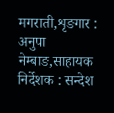मगराती,शृङगार : अनुपा नेम्बाङ,साहायक निर्देशक : सन्देश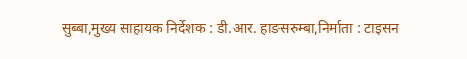सुब्बा,मुख्य साहायक निर्देशक : डी.आर. हाङसरुम्बा,निर्माता : टाइसन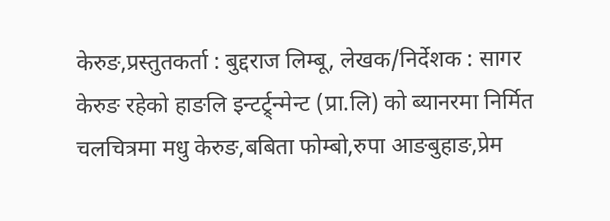केरुङ,प्रस्तुतकर्ता : बुद्दराज लिम्बू, लेखक/निर्देशक : सागर केरुङ रहेको हाङलि इन्टर्ट्र्न्मेन्ट (प्रा.लि) को ब्यानरमा निर्मित चलचित्रमा मधु केरुङ,बबिता फोम्बो,रुपा आङबुहाङ,प्रेम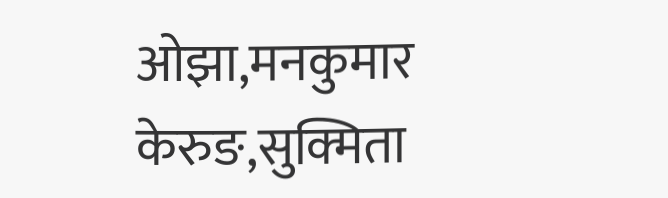ओझा,मनकुमार केरुङ,सुक्मिता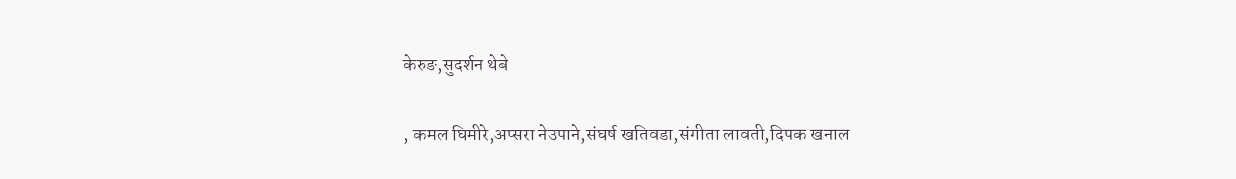केरुङ,सुदर्शन थेबे

, कमल घिमीरे,अप्सरा नेउपाने,संघर्ष खतिवडा,संगीता लावती,दिपक खनाल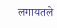लगायतले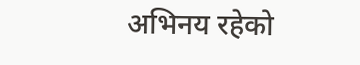अभिनय रहेको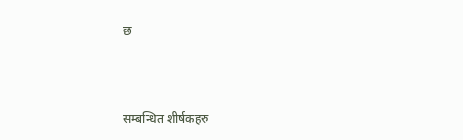छ



सम्बन्धित शीर्षकहरु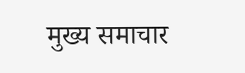मुख्य समाचार